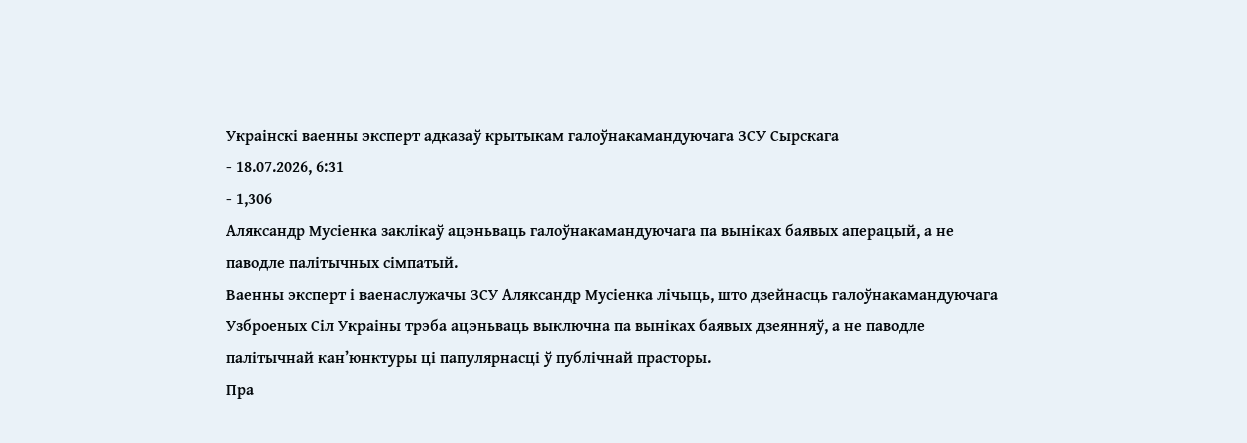Украінскі ваенны эксперт адказаў крытыкам галоўнакамандуючага ЗСУ Сырскага
- 18.07.2026, 6:31
- 1,306
Аляксандр Мусіенка заклікаў ацэньваць галоўнакамандуючага па выніках баявых аперацый, а не паводле палітычных сімпатый.
Ваенны эксперт і ваенаслужачы ЗСУ Аляксандр Мусіенка лічыць, што дзейнасць галоўнакамандуючага Узброеных Сіл Украіны трэба ацэньваць выключна па выніках баявых дзеянняў, а не паводле палітычнай кан’юнктуры ці папулярнасці ў публічнай прасторы.
Пра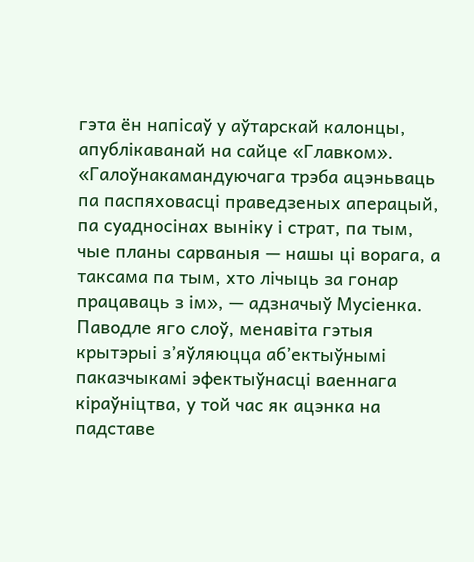гэта ён напісаў у аўтарскай калонцы, апублікаванай на сайце «Главком».
«Галоўнакамандуючага трэба ацэньваць па паспяховасці праведзеных аперацый, па суадносінах выніку і страт, па тым, чые планы сарваныя — нашы ці ворага, а таксама па тым, хто лічыць за гонар працаваць з ім», — адзначыў Мусіенка.
Паводле яго слоў, менавіта гэтыя крытэрыі з’яўляюцца аб’ектыўнымі паказчыкамі эфектыўнасці ваеннага кіраўніцтва, у той час як ацэнка на падставе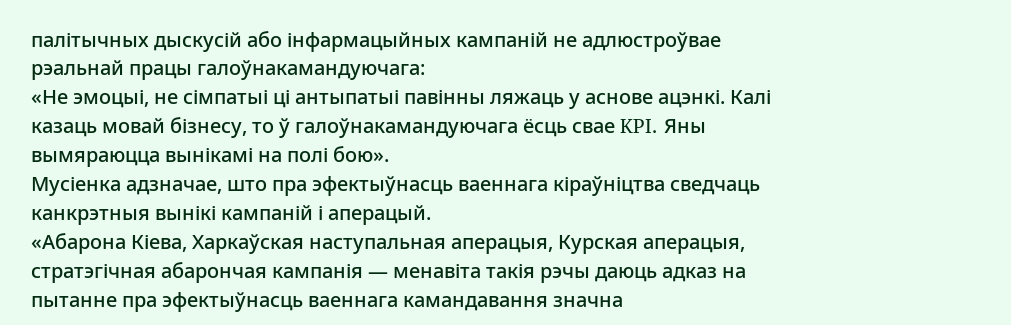палітычных дыскусій або інфармацыйных кампаній не адлюстроўвае рэальнай працы галоўнакамандуючага:
«Не эмоцыі, не сімпатыі ці антыпатыі павінны ляжаць у аснове ацэнкі. Калі казаць мовай бізнесу, то ў галоўнакамандуючага ёсць свае KPI. Яны вымяраюцца вынікамі на полі бою».
Мусіенка адзначае, што пра эфектыўнасць ваеннага кіраўніцтва сведчаць канкрэтныя вынікі кампаній і аперацый.
«Абарона Кіева, Харкаўская наступальная аперацыя, Курская аперацыя, стратэгічная абарончая кампанія — менавіта такія рэчы даюць адказ на пытанне пра эфектыўнасць ваеннага камандавання значна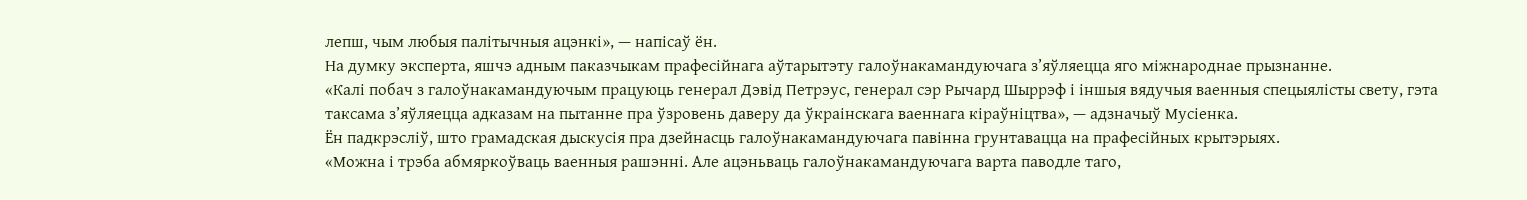лепш, чым любыя палітычныя ацэнкі», — напісаў ён.
На думку эксперта, яшчэ адным паказчыкам прафесійнага аўтарытэту галоўнакамандуючага з’яўляецца яго міжнароднае прызнанне.
«Калі побач з галоўнакамандуючым працуюць генерал Дэвід Петрэус, генерал сэр Рычард Шыррэф і іншыя вядучыя ваенныя спецыялісты свету, гэта таксама з’яўляецца адказам на пытанне пра ўзровень даверу да ўкраінскага ваеннага кіраўніцтва», — адзначыў Мусіенка.
Ён падкрэсліў, што грамадская дыскусія пра дзейнасць галоўнакамандуючага павінна грунтавацца на прафесійных крытэрыях.
«Можна і трэба абмяркоўваць ваенныя рашэнні. Але ацэньваць галоўнакамандуючага варта паводле таго,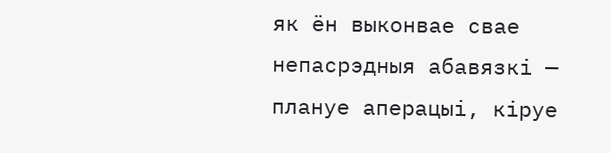як ён выконвае свае непасрэдныя абавязкі — плануе аперацыі, кіруе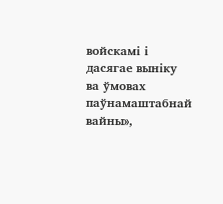войскамі і дасягае выніку ва ўмовах паўнамаштабнай вайны»,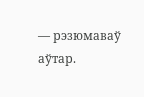— рэзюмаваў аўтар.